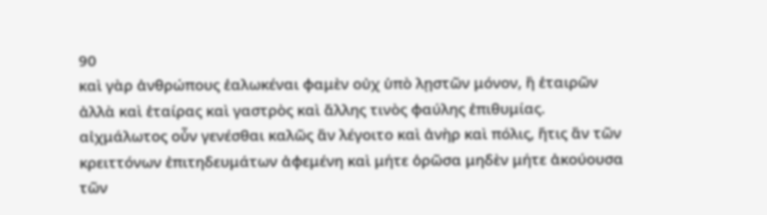90
καὶ γὰρ ἀνθρώπους ἑαλωκέναι φαμὲν οὐχ ὑπὸ λῃστῶν μόνον, ἢ ἑταιρῶν ἀλλὰ καὶ ἑταίρας καὶ γαστρὸς καὶ ἄλλης τινὸς φαύλης ἐπιθυμίας. αἰχμάλωτος οὖν γενέσθαι καλῶς ἂν λέγοιτο καὶ ἀνὴρ καὶ πόλις, ἥτις ἂν τῶν κρειττόνων ἐπιτηδευμάτων ἀφεμένη καὶ μήτε ὁρῶσα μηδὲν μήτε ἀκούουσα τῶν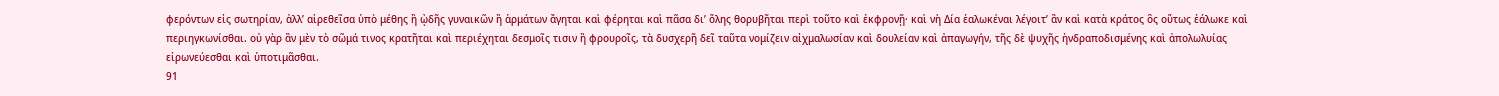φερόντων εἰς σωτηρίαν, ἀλλʼ αἱρεθεῖσα ὑπὸ μέθης ἢ ᾠδῆς γυναικῶν ἢ ἁρμάτων ἄγηται καὶ φέρηται καὶ πᾶσα διʼ ὅλης θορυβῆται περὶ τοῦτο καὶ ἐκφρονῇ· καὶ νὴ Δία ἑαλωκέναι λέγοιτʼ ἂν καὶ κατὰ κράτος ὃς οὕτως ἑάλωκε καὶ περιηγκωνίσθαι. οὐ γὰρ ἂν μὲν τὸ σῶμά τινος κρατῆται καὶ περιέχηται δεσμοῖς τισιν ἢ φρουροῖς, τὰ δυσχερῆ δεῖ ταῦτα νομίζειν αἰχμαλωσίαν καὶ δουλείαν καὶ ἀπαγωγήν, τῆς δὲ ψυχῆς ἠνδραποδισμένης καὶ ἀπολωλυίας εἰρωνεύεσθαι καὶ ὑποτιμᾶσθαι.
91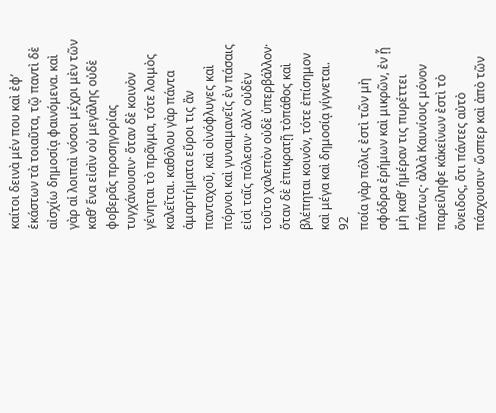καίτοι δεινὰ μέν που καὶ ἐφʼ ἑκάστων τὰ τοιαῦτα, τῷ παντὶ δὲ αἰσχίω δημοσίᾳ φαινόμενα. καὶ γὰρ αἱ λοιπαὶ νόσοι μέχρι μὲν τῶν καθʼ ἕνα εἰσὶν οὐ μεγάλης οὐδὲ φοβερᾶς προσηγορίας τυγχάνουσιν· ὅταν δὲ κοινὸν γένηται τὸ πρᾶγμα, τότε λοιμὸς καλεῖται. καθόλου γὰρ πάντα ἁμαρτήματα εὕροι τις ἂν πανταχοῦ, καὶ οἰνόφλυγες καὶ πόρνοι καὶ γυναιμανεῖς ἐν πάσαις εἰσὶ ταῖς πόλεσιν· ἀλλʼ οὐδὲν τοῦτο χαλεπὸν οὐδὲ ὑπερβάλλον· ὅταν δὲ ἐπικρατῇ τὸπάθος καὶ βλέπηται κοινόν, τότε ἐπίσημον καὶ μέγα καὶ δημοσίᾳ γίγνεται.
92
ποία γὰρ πόλις ἐστὶ τῶν μὴ σφόδρα ἐρήμων καὶ μικρῶν, ἐν ᾗ μὴ καθʼ ἡμέραν τις πυρέττει πάντως· ἀλλὰ Καυνίους μόνον παρείληφε κἀκείνων ἐστὶ τὸ ὄνειδος, ὅτι πάντες αὐτὸ πάσχουσιν· ὥσπερ καὶ ἀπὸ τῶν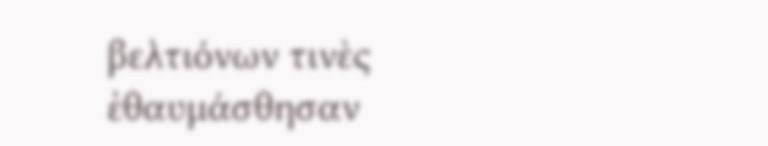βελτιόνων τινὲς ἐθαυμάσθησαν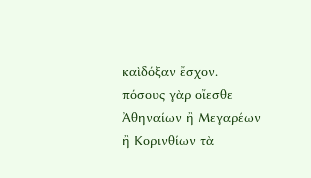καὶδόξαν ἔσχον. πόσους γὰρ οἴεσθε Ἀθηναίων ἢ Μεγαρέων ἢ Κορινθίων τὰ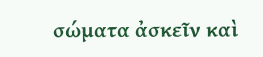σώματα ἀσκεῖν καὶ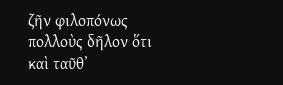ζῆν φιλοπόνως πολλοὺς δῆλον ὅτι καὶ ταῦθʼ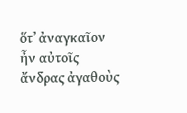ὅτʼ ἀναγκαῖον ἦν αὐτοῖς ἄνδρας ἀγαθοὺς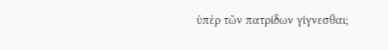ὑπὲρ τῶν πατρίδων γίγνεσθαι;